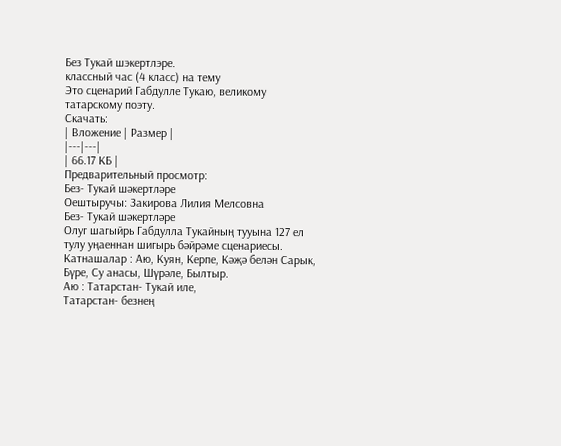Без Тукай шэкертлэре.
классный час (4 класс) на тему
Это сценарий Габдулле Тукаю, великому татарскому поэту.
Скачать:
| Вложение | Размер |
|---|---|
| 66.17 КБ |
Предварительный просмотр:
Без- Тукай шәкертләре
Оештыручы: Закирова Лилия Мелсовна
Без- Тукай шәкертләре
Олуг шагыйрь Габдулла Тукайның тууына 127 ел тулу уңаеннан шигырь бәйрәме сценариесы.
Катнашалар : Аю, Куян, Керпе, Кәҗә белән Сарык, Бүре, Су анасы, Шүрәле, Былтыр.
Аю : Татарстан- Тукай иле,
Татарстан- безнең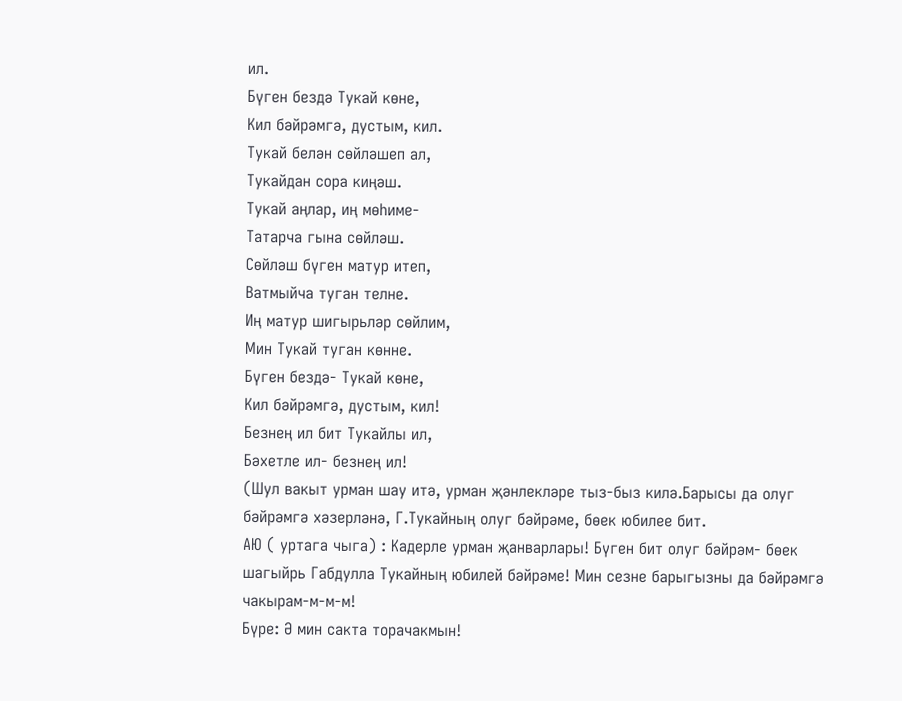ил.
Бүген бездә Тукай көне,
Кил бәйрәмгә, дустым, кил.
Тукай белән сөйләшеп ал,
Тукайдан сора киңәш.
Тукай аңлар, иң мөhиме-
Татарча гына сөйләш.
Сөйләш бүген матур итеп,
Ватмыйча туган телне.
Иң матур шигырьләр сөйлим,
Мин Тукай туган көнне.
Бүген бездә- Тукай көне,
Кил бәйрәмгә, дустым, кил!
Безнең ил бит Тукайлы ил,
Бәхетле ил- безнең ил!
(Шул вакыт урман шау итә, урман җәнлекләре тыз-быз килә.Барысы да олуг бәйрәмгә хәзерләнә, Г.Тукайның олуг бәйрәме, бөек юбилее бит.
АЮ ( уртага чыга) : Кадерле урман җанварлары! Бүген бит олуг бәйрәм- бөек шагыйрь Габдулла Тукайның юбилей бәйрәме! Мин сезне барыгызны да бәйрәмгә чакырам-м-м-м!
Бүре: Ә мин сакта торачакмын!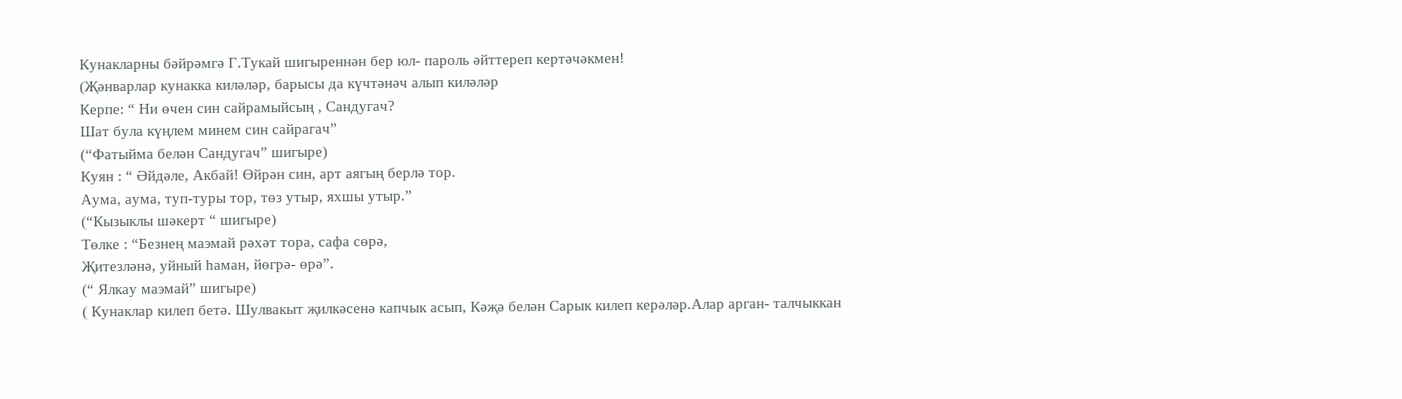Кунакларны бәйрәмгә Г.Тукай шигыреннән бер юл- пароль әйттереп кертәчәкмен!
(Җәнварлар кунакка киләләр, барысы да күчтәнәч алып киләләр
Керпе: “ Ни өчен син сайрамыйсың , Сандугач?
Шат була күңлем минем син сайрагач”
(“Фатыйма белән Сандугач” шигыре)
Куян : “ Әйдәле, Акбай! Өйрән син, арт аягың берлә тор.
Аума, аума, туп-туры тор, төз утыр, яхшы утыр.”
(“Кызыклы шәкерт “ шигыре)
Төлке : “Безнең маэмай рәхәт тора, сафа сөрә,
Җитезләнә, уйный hаман, йөгрә- өрә”.
(“ Ялкау маэмай” шигыре)
( Кунаклар килеп бетә. Шулвакыт җилкәсенә капчык асып, Кәҗә белән Сарык килеп керәләр.Алар арган- талчыккан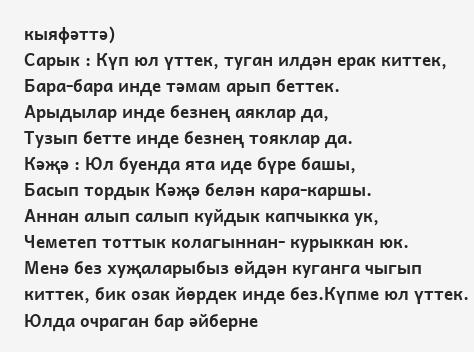кыяфәттә)
Сарык : Күп юл үттек, туган илдән ерак киттек,
Бара-бара инде тәмам арып беттек.
Арыдылар инде безнең аяклар да,
Тузып бетте инде безнең тояклар да.
Кәҗә : Юл буенда ята иде бүре башы,
Басып тордык Кәҗә белән кара-каршы.
Аннан алып салып куйдык капчыкка ук,
Чеметеп тоттык колагыннан- курыккан юк.
Менә без хуҗаларыбыз өйдән куганга чыгып киттек, бик озак йөрдек инде без.Күпме юл үттек. Юлда очраган бар әйберне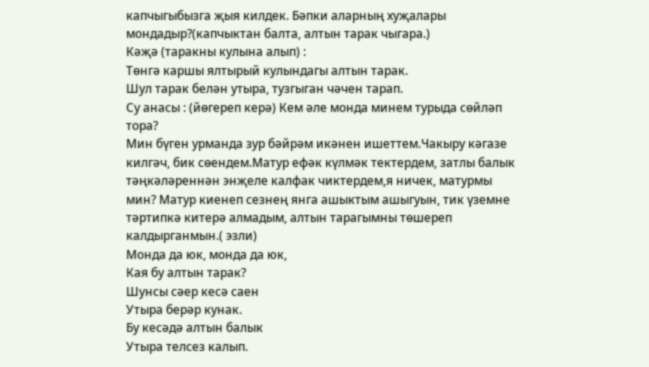капчыгыбызга җыя килдек. Бәпки аларның хуҗалары мондадыр?(капчыктан балта, алтын тарак чыгара.)
Кәҗә (таракны кулына алып) :
Төнгә каршы ялтырый кулындагы алтын тарак.
Шул тарак белән утыра, тузгыган чәчен тарап.
Су анасы : (йөгереп керә) Кем әле монда минем турыда сөйләп тора?
Мин бүген урманда зур бәйрәм икәнен ишеттем.Чакыру кәгазе килгәч, бик сөендем.Матур ефәк күлмәк тектердем, затлы балык тәңкәләреннән энҗеле калфак чиктердем,я ничек, матурмы мин? Матур киенеп сезнең янга ашыктым ашыгуын, тик үземне тәртипкә китерә алмадым, алтын тарагымны төшереп калдырганмын.( эзли)
Монда да юк, монда да юк,
Кая бу алтын тарак?
Шунсы сәер кесә саен
Утыра берәр кунак.
Бу кесәдә алтын балык
Утыра телсез калып.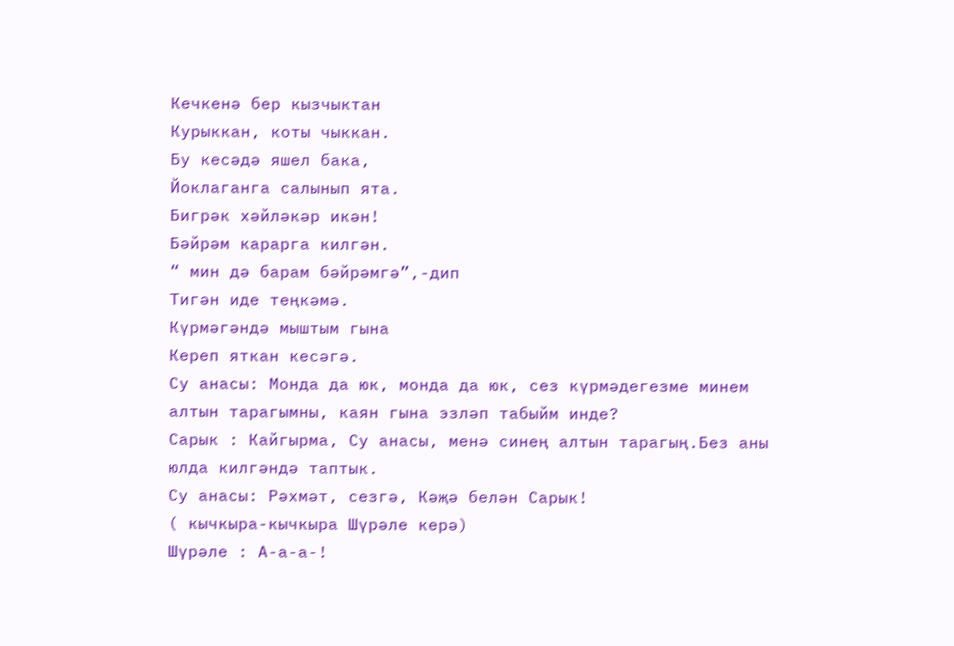Кечкенә бер кызчыктан
Курыккан, коты чыккан.
Бу кесәдә яшел бака,
Йоклаганга салынып ята.
Бигрәк хәйләкәр икән!
Бәйрәм карарга килгән.
“ мин дә барам бәйрәмгә”,-дип
Тигән иде теңкәмә.
Күрмәгәндә мыштым гына
Кереп яткан кесәгә.
Су анасы: Монда да юк, монда да юк, сез күрмәдегезме минем алтын тарагымны, каян гына эзләп табыйм инде?
Сарык : Кайгырма, Су анасы, менә синең алтын тарагың.Без аны юлда килгәндә таптык.
Су анасы: Рәхмәт, сезгә, Кәҗә белән Сарык!
( кычкыра-кычкыра Шүрәле керә)
Шүрәле : А-а-а-!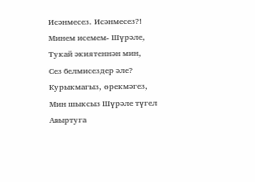Исәнмесез. Исәнмесез?!
Минем исемем- Шүрәле,
Тукай әкиятеннән мин,
Сез белмисездер әле?
Курыкмагыз, өрекмәгез,
Мин шыксыз Шүрәле түгел
Авыртуга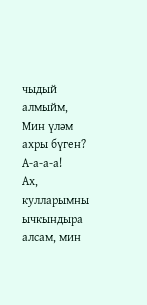чыдый алмыйм,
Мин үләм ахры бүген? А-а-а-а!
Ах, кулларымны ычкындыра алсам, мин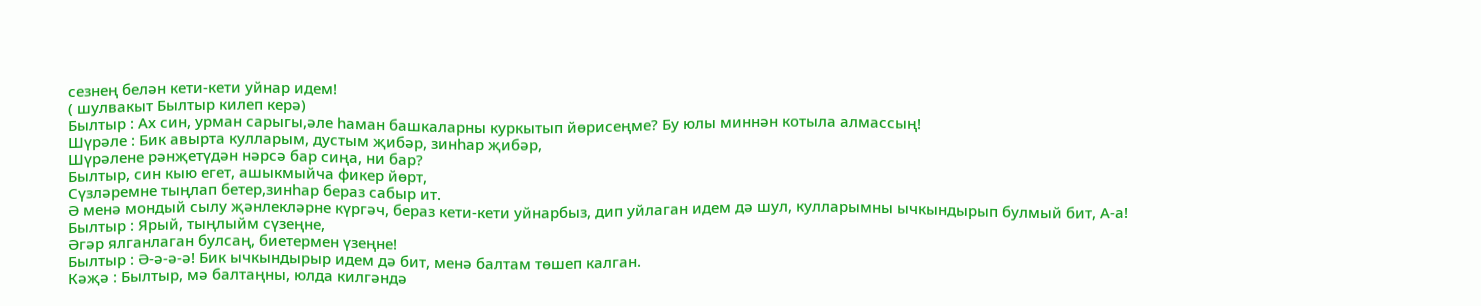сезнең белән кети-кети уйнар идем!
( шулвакыт Былтыр килеп керә)
Былтыр : Ах син, урман сарыгы,әле hаман башкаларны куркытып йөрисеңме? Бу юлы миннән котыла алмассың!
Шүрәле : Бик авырта кулларым, дустым җибәр, зинhар җибәр,
Шүрәлене рәнҗетүдән нәрсә бар сиңа, ни бар?
Былтыр, син кыю егет, ашыкмыйча фикер йөрт,
Сүзләремне тыңлап бетер,зинhар бераз сабыр ит.
Ә менә мондый сылу җәнлекләрне күргәч, бераз кети-кети уйнарбыз, дип уйлаган идем дә шул, кулларымны ычкындырып булмый бит, А-а!
Былтыр : Ярый, тыңлыйм сүзеңне,
Әгәр ялганлаган булсаң, биетермен үзеңне!
Былтыр : Ә-ә-ә-ә! Бик ычкындырыр идем дә бит, менә балтам төшеп калган.
Кәҗә : Былтыр, мә балтаңны, юлда килгәндә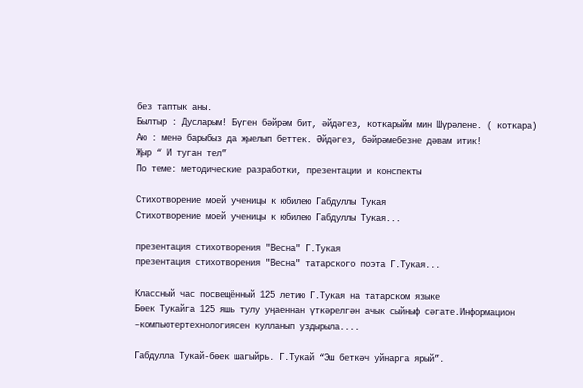без таптык аны.
Былтыр : Дусларым! Бүген бәйрәм бит, әйдәгез, коткарыйм мин Шүрәлене. ( коткара)
Аю : менә барыбыз да җыелып беттек. Әйдәгез, бәйрәмебезне дәвам итик!
Җыр “ И туган тел”
По теме: методические разработки, презентации и конспекты

Стихотворение моей ученицы к юбилею Габдуллы Тукая
Стихотворение моей ученицы к юбилею Габдуллы Тукая...

презентация стихотворения "Весна" Г.Тукая
презентация стихотворения "Весна" татарского поэта Г.Тукая...

Классный час посвещённый 125 летию Г.Тукая на татарском языке
Бөек Тукайга 125 яшь тулу уңаеннан үткәрелгән ачык сыйныф сәгате.Информацион –компьютертехнологиясен кулланып уздырыла....

Габдулла Тукай-бөек шагыйрь. Г.Тукай “Эш беткәч уйнарга ярый”.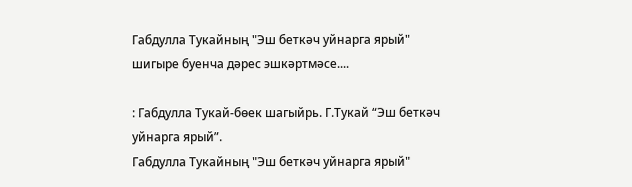Габдулла Тукайның "Эш беткәч уйнарга ярый" шигыре буенча дәрес эшкәртмәсе....

: Габдулла Тукай-бөек шагыйрь. Г.Тукай “Эш беткәч уйнарга ярый”.
Габдулла Тукайның "Эш беткәч уйнарга ярый"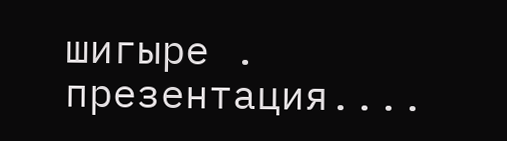шигыре . презентация....